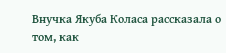Внучка Якуба Коласа рассказала о том, как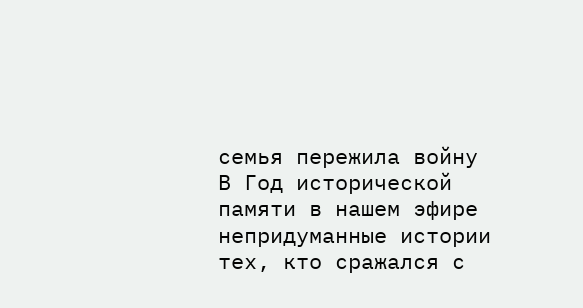семья пережила войну
В Год исторической памяти в нашем эфире непридуманные истории тех, кто сражался с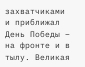захватчиками и приближал День Победы – на фронте и в тылу. Великая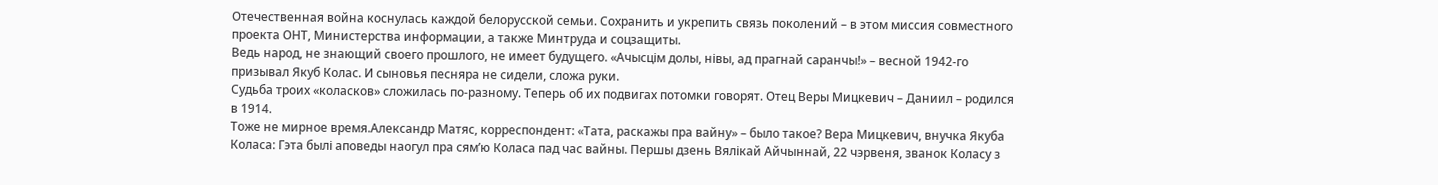Отечественная война коснулась каждой белорусской семьи. Сохранить и укрепить связь поколений – в этом миссия совместного проекта ОНТ, Министерства информации, а также Минтруда и соцзащиты.
Ведь народ, не знающий своего прошлого, не имеет будущего. «Ачысцім долы, нівы, ад прагнай саранчы!» – весной 1942-го призывал Якуб Колас. И сыновья песняра не сидели, сложа руки.
Судьба троих «коласков» сложилась по-разному. Теперь об их подвигах потомки говорят. Отец Веры Мицкевич – Даниил – родился в 1914.
Тоже не мирное время.Александр Матяс, корреспондент: «Тата, раскажы пра вайну» – было такое? Вера Мицкевич, внучка Якуба Коласа: Гэта былі аповеды наогул пра сям’ю Коласа пад час вайны. Першы дзень Вялікай Айчыннай, 22 чэрвеня, званок Коласу з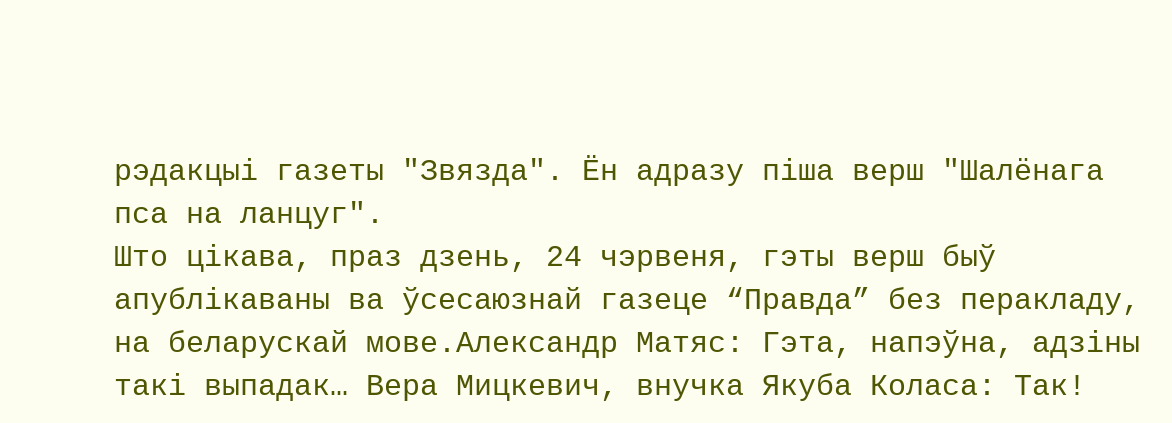рэдакцыі газеты "Звязда". Ён адразу піша верш "Шалёнага пса на ланцуг".
Што цікава, праз дзень, 24 чэрвеня, гэты верш быў апублікаваны ва ўсесаюзнай газеце “Правда” без перакладу, на беларускай мове.Александр Матяс: Гэта, напэўна, адзіны такі выпадак… Вера Мицкевич, внучка Якуба Коласа: Так!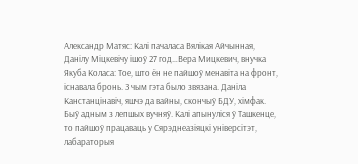Александр Матяс: Калі пачаласа Вялікая Айчынная, Данілу Міцкевічу ішоў 27 год…Вера Мицкевич, внучка Якуба Коласа: Тое, што ён не пайшоў менавіта на фронт, існавала бронь. З чым гэта было звязана. Даніла Канстанцінавіч, яшчэ да вайны, скончыў БДУ, хімфак.
Быў адным з лепшых вучняў. Калі апынуліся ў Ташкенце, то пайшоў працаваць у Сярэднеазіяцкі універсітэт, лабараторыя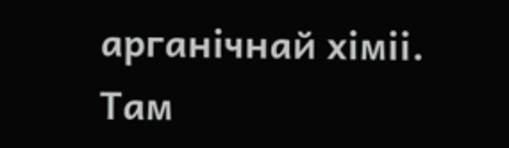арганічнай хіміі. Там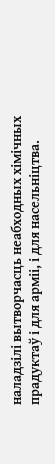наладзілі вытворчасць неабходных хімічных прадуктаў і для арміі, і для насельніцтва.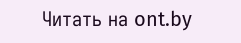Читать на ont.by